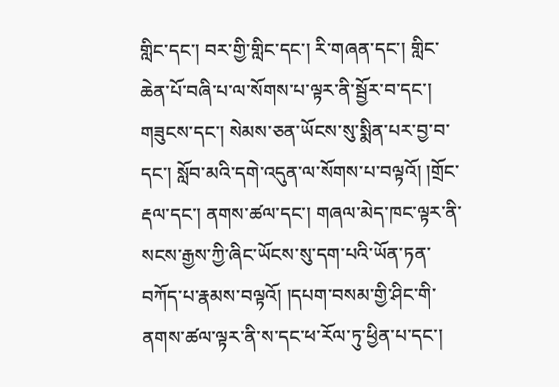གླིང་དང་། བར་གྱི་གླིང་དང་། རི་གཞན་དང་། གླིང་ཆེན་པོ་བཞི་པ་ལ་སོགས་པ་ལྟར་ནི་སྦྱོར་བ་དང་། གཟུངས་དང་། སེམས་ཅན་ཡོངས་སུ་སྨིན་པར་བྱ་བ་དང་། སློབ་མའི་དགེ་འདུན་ལ་སོགས་པ་བལྟའོ། །གྲོང་རྡལ་དང་། ནགས་ཚལ་དང་། གཞལ་མེད་ཁང་ལྟར་ནི་སངས་རྒྱས་ཀྱི་ཞིང་ཡོངས་སུ་དག་པའི་ཡོན་ཏན་བཀོད་པ་རྣམས་བལྟའོ། །དཔག་བསམ་གྱི་ཤིང་གི་ནགས་ཚལ་ལྟར་ནི་ས་དང་ཕ་རོལ་ཏུ་ཕྱིན་པ་དང་།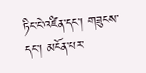ཏིང་ངེ་འཛིན་དང་། གཟུངས་དང་། མངོན་པར་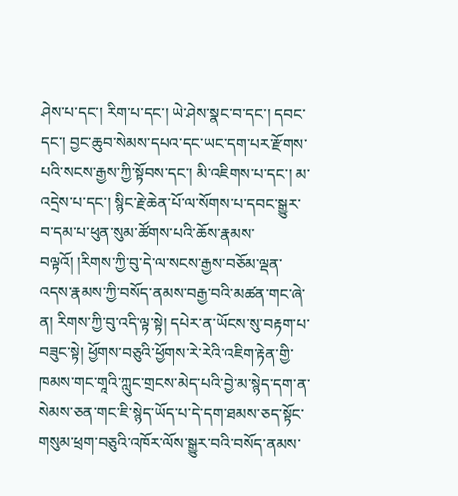ཤེས་པ་དང་། རིག་པ་དང་། ཡེ་ཤེས་སྣང་བ་དང་། དབང་དང་། བྱང་ཆུབ་སེམས་དཔའ་དང་ཡང་དག་པར་རྫོགས་པའི་སངས་རྒྱས་ཀྱི་སྟོབས་དང་། མི་འཇིགས་པ་དང་། མ་འདྲེས་པ་དང་། སྙིང་རྗེ་ཆེན་པོ་ལ་སོགས་པ་དབང་སྒྱུར་བ་དམ་པ་ཕུན་སུམ་ཚོགས་པའི་ཆོས་རྣམས་བལྟའོ། །རིགས་ཀྱི་བུ་དེ་ལ་སངས་རྒྱས་བཅོམ་ལྡན་འདས་རྣམས་ཀྱི་བསོད་ནམས་བརྒྱ་བའི་མཚན་གང་ཞེ་ན། རིགས་ཀྱི་བུ་འདི་ལྟ་སྟེ། དཔེར་ན་ཡོངས་སུ་བརྟག་པ་བཟུང་སྟེ། ཕྱོགས་བཅུའི་ཕྱོགས་རེ་རེའི་འཇིག་རྟེན་གྱི་ཁམས་གང་གཱའི་ཀླུང་གྲངས་མེད་པའི་བྱེ་མ་སྙེད་དག་ན་སེམས་ཅན་གང་ཇི་སྙེད་ཡོད་པ་དེ་དག་ཐམས་ཅད་སྟོང་གསུམ་ཕྲག་བཅུའི་འཁོར་ལོས་སྒྱུར་བའི་བསོད་ནམས་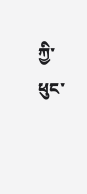ཀྱི་ཕུང་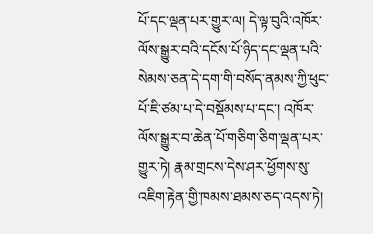པོ་དང་ལྡན་པར་གྱུར་ལ། དེ་ལྟ་བུའི་འཁོར་ལོས་སྒྱུར་བའི་དངོས་པོ་ཉིད་དང་ལྡན་པའི་སེམས་ཅན་དེ་དག་གི་བསོད་ནམས་ཀྱི་ཕུང་པོ་ཇི་ཙམ་པ་དེ་བསྡོམས་པ་དང་། འཁོར་ལོས་སྒྱུར་བ་ཆེན་པོ་གཅིག་ཅིག་ལྡན་པར་གྱུར་ཏེ། རྣམ་གྲངས་དེས་ཤར་ཕྱོགས་སུ་འཇིག་རྟེན་གྱི་ཁམས་ཐམས་ཅད་འདས་ཏེ།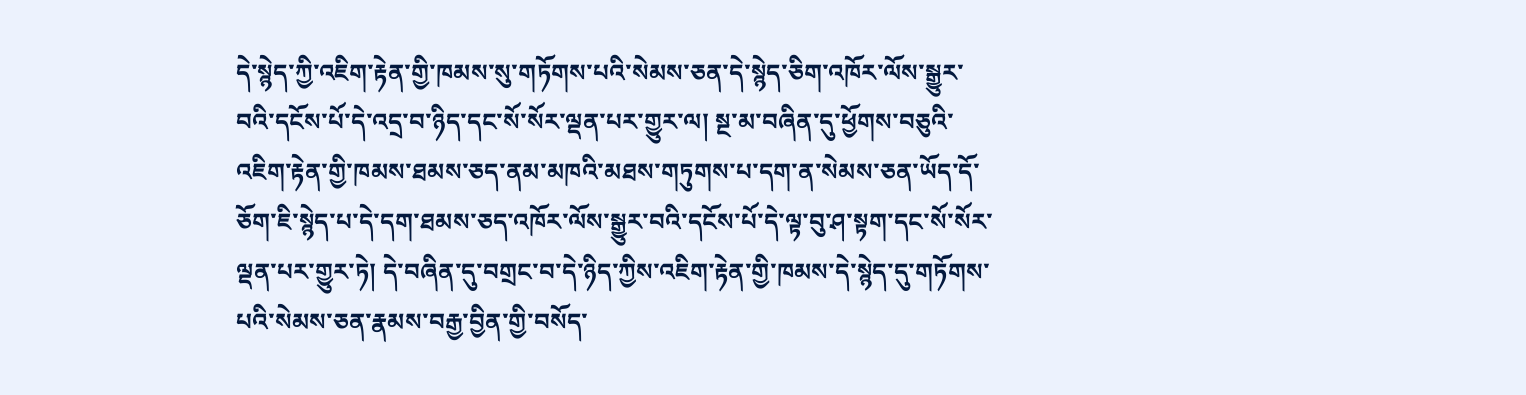དེ་སྙེད་ཀྱི་འཇིག་རྟེན་གྱི་ཁམས་སུ་གཏོགས་པའི་སེམས་ཅན་དེ་སྙེད་ཅིག་འཁོར་ལོས་སྒྱུར་བའི་དངོས་པོ་དེ་འདྲ་བ་ཉིད་དང་སོ་སོར་ལྡན་པར་གྱུར་ལ། སྔ་མ་བཞིན་དུ་ཕྱོགས་བཅུའི་འཇིག་རྟེན་གྱི་ཁམས་ཐམས་ཅད་ནམ་མཁའི་མཐས་གཏུགས་པ་དག་ན་སེམས་ཅན་ཡོད་དོ་ཅོག་ཇི་སྙེད་པ་དེ་དག་ཐམས་ཅད་འཁོར་ལོས་སྒྱུར་བའི་དངོས་པོ་དེ་ལྟ་བུ་ཤ་སྟག་དང་སོ་སོར་ལྡན་པར་གྱུར་ཏེ། དེ་བཞིན་དུ་བགྲང་བ་དེ་ཉིད་ཀྱིས་འཇིག་རྟེན་གྱི་ཁམས་དེ་སྙེད་དུ་གཏོགས་པའི་སེམས་ཅན་རྣམས་བརྒྱ་བྱིན་གྱི་བསོད་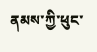ནམས་ཀྱི་ཕུང་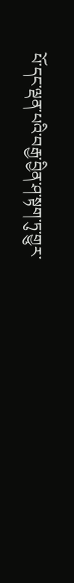པོ་དང་ལྡན་པའི་བརྒྱ་བྱིན་ཤ་སྟག་ཏུ་གྱུར་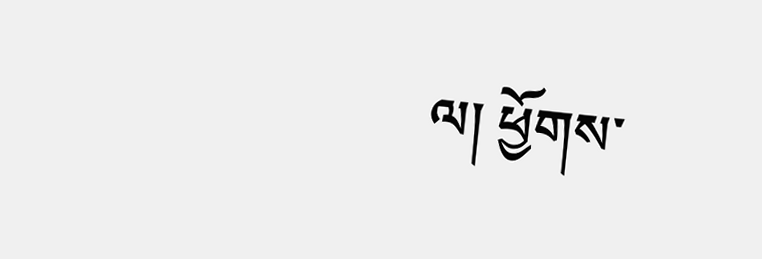ལ། ཕྱོགས་